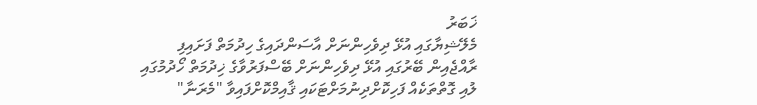ޚަބަރު
މެލޭޝިޔާގައި އުޅޭ ދިވެހިންނަށް އާސަންދައިގެ ހިދުމަތް ފަށައިފި
ރާއްޖެއިން ބޭރުގައި އުޅޭ ދިވެހިންނަށް ބޭސްފަރުވާގެ ޚިދުމަތް ހޯދުމުގައި ލުއި ގޮތްތަކެއް ފަހިކޮށްދިނުމަށްޓަކައި ޤާއިމްކޮށްފައިވާ "މެރަނާ"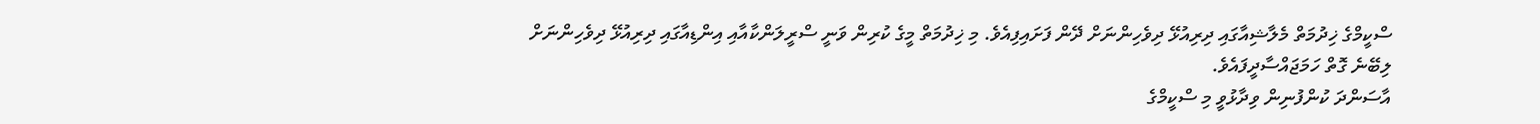ސްކީމްގެ ޚިދުމަތް މެލާޝިއާގައި ދިރިއުޅޭ ދިވެހިންނަށް ދޭން ފަށައިފިއެވެ. މި ޚިދުމަތް މީގެ ކުރިން ވަނީ ސްރީލަންކާއާއި އިންޑިއާގައި ދިރިއުޅޭ ދިވެހިންނަށް ލިބޭނެ ގޮތް ހަމަޖައްސާދީފައެވެ.
އާސަންދަ ކުންފުނިން ވިދާޅުވީ މި ސްކީމްގެ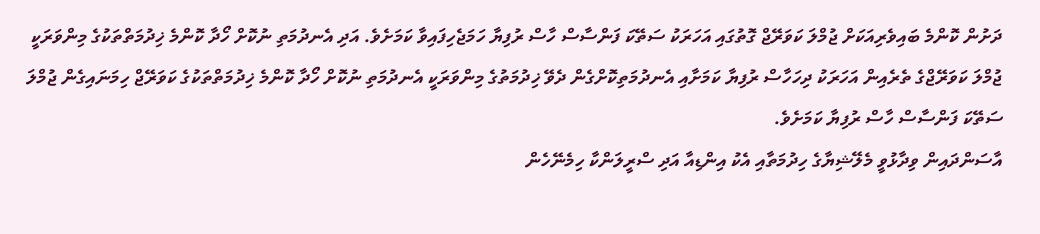ދަށުން ކޮންމެ ބައިވެރިއަކަށް ޖުމްލަ ކަވަރޭޖް ގޮތުގައި އަހަރަކު ސަތޭކަ ފަންސާސް ހާސް ރުފިޔާ ހަމަޖެހިފައިވާ ކަމަށެވެ. އަދި އެނދުމަތި ނުކޮށް ހޯދާ ކޮންމެ ޚިދުމަތްތަކުގެ މިންވަރަކީ ޖުމްލަ ކަވަރޭޖްގެ ތެރެއިން އަހަރަކު ދިހަހާސް ރުފިޔާ ކަމަށާއި އެނދުމަތިކޮށްގެން ދެވޭ ޚިދުމަތުގެ މިންވަރަކީ އެނދުމަތި ނުކޮށް ހޯދާ ކޮންމެ ޚިދުމަތްތަކުގެ ކަވަރޭޖް ހިމަނައިގެން ޖުމްލަ ސަތޭކަ ފަންސާސް ހާސް ރުފިޔާ ކަމަށެވެ.
އާސަންދައިން ވިދާޅުވީ މެލޭޝިޔާގެ ހިދުމަތާއި އެކު އިންޑިއާ އަދި ސްރީލަންކާ ހިމެނޭހެން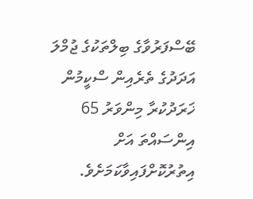ބޭސްފަރުވާގެ ބިލްތަކުގެ ޖުމްލަ އަދަދުގެ ތެރެއިން ސްކީމުން ޚަރަދުކުރާ މިންވަރު 65 އިންސައްތަ އަށް އިތުރުކޮށްފައިވާކަމަށެވެ.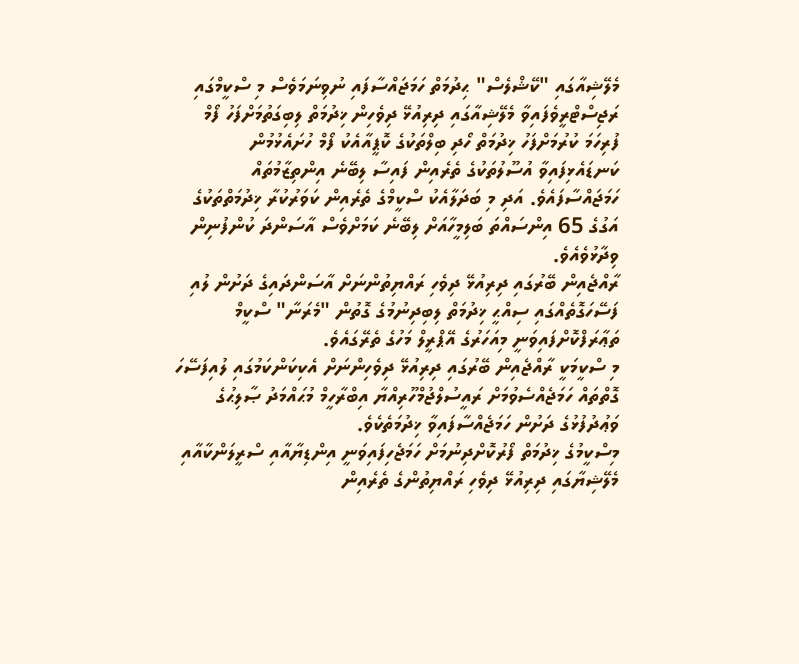މެލޭޝިއާގައި "ކޭޝްލެސް" ޙިދުމަތް ހަމަޖައްސާފައި ނުވިނަމަވެސް މި ސްކީމްގައި ރަޖިސްޓްރީވެފައިވާ މެލޭޝިއާގައި ދިރިއުޅޭ ދިވެހިން ޚިދުމަތް ލިބިގަތުމަށްފަހު ފޯމް ފުރިހަމަ ކުރުމަށްފަހު ޚިދުމަތް ހޯދި ބިލްތަކުގެ ކޮޕީއާއެކު ފޯމް ހުށައެޅުމުން ކަނޑައެޅިފައިވާ އުސޫލުތަކުގެ ތެރެއިން ފައިސާ ލިބޭނެ އިންތިޒާމުތައް ހަމަޖައްސާފައެވެ. އަދި މި ބަދަލާއެކު ސްކީމްގެ ތެރެއިން ކަވަރުކުރާ ޚިދުމަތްތަކުގެ އަގުގެ 65 އިންސައްތަ ބަލިމީހާއަށް ލިބޭނެ ކަމަށްވެސް އާސަންދަ ކުންފުނިން ވިދާޅުވެއެވެ.
ރާއްޖެއިން ބޭރުގައި ދިރިއުޅޭ ދިވެހި ރައްޔިތުންނަށް އާސަންދައިގެ ދަށުން ލުއި ފަސޭހަގޮތެއްގައި ސިއްޙީ ޚިދުމަތް ލިބިދިނުމުގެ ގޮތުން "މެރަނާ" ސްކީމް ތަޢާރަފްކޮށްފައިވަނީ މިއަހަރުގެ އޭޕްރީލް މަހުގެ ތެރޭގައެވެ.
މި ސްކީމަކީ ރާއްޖެއިން ބޭރުގައި ދިރިއުޅޭ ދިވެހިންނަށް އެކިކަންކަމުގައި ލުއިފަސޭހަ ގޮތްތައް ހަމަޖެއްސެވުމަށް ރައީސުލްޖުމްހޫރިއްޔާ އިބްރާހީމް މުޙައްމަދު ޞާލިޙުގެ ވަޢުދުފުޅުގެ ދަށުން ހަމަޖެއްސާފައިވާ ޚިދުމަތެކެވެ.
މިސްކީމުގެ ޚިދުމަތް ފޯރުކޮށްދިނުމަށް ހަމަޖެހިފައިވަނީ އިންޑިޔާއާއި ސްރީލަންކާއާއި މެލޭޝިޔާގައި ދިރިއުޅޭ ދިވެހި ރައްޔިތުންގެ ތެރެއިން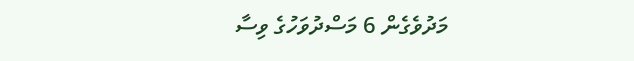މަދުވެގެން 6 މަސްދުވަހުގެ ވިސާ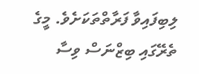ލިބިފައިވާ ފަރާތްތަކަށެވެ. މީގެ ތެރޭގައި ބިޒްނަސް ވިސާ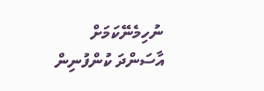ނުހިމެނޭކަމަށް އާސަންދަ ކުންފުނިން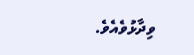ވިދާޅުވެއެވެ.